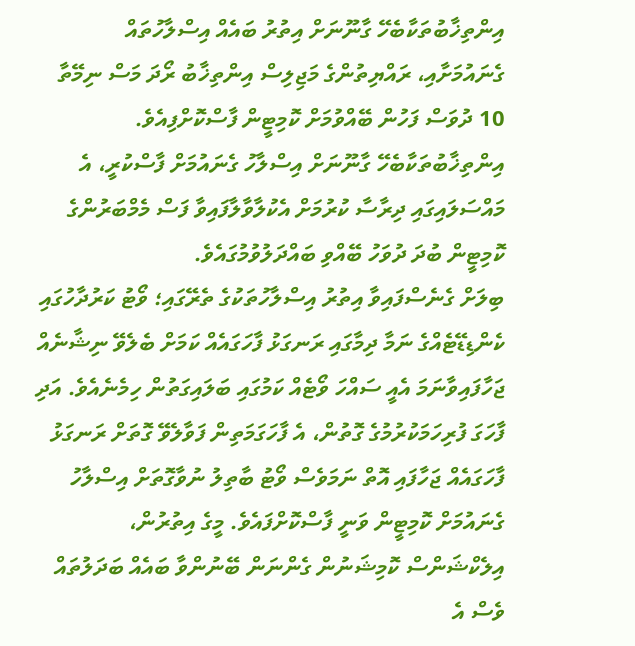އިންތިޚާބުތަކާބެހޭ ގާނޫނަށް އިތުރު ބައެއް އިސްލާހުތައް ގެނައުމަށާއި، ރައްޔިތުންގެ މަޖިލިސް އިންތިޚާބު ރޯދަ މަސް ނިމޭތާ 10 ދުވަސް ފަހުން ބޭއްވުމަށް ކޮމިޓީން ފާސްކޮށްފިއެވެ.
އިންތިޚާބުތަކާބެހޭ ގާނޫނަށް އިސްލާހު ގެނައުމަށް ފާސްކުރީ، އެ މައްސަލައިގައި ދިރާސާ ކުރުމަށް އެކުލާވާލާފައިވާ ފަސް މެމްބަރުންގެ ކޮމިޓީން ބުދަ ދުވަހު ބޭއްވި ބައްދަލުވުމުގައެވެ.
ބިލަށް ގެނެސްފައިވާ އިތުރު އިސްލާހުތަކުގެ ތެރޭގައި؛ ވޯޓު ކަރުދާހުގައި ކެންޑިޑޭޓެއްގެ ނަމާ ދިމާގައި ރަނގަޅު ފާހަގައެއް ކަމަށް ބެލެވޭ ނިޝާނެއް ޖަހާފައިވާނަމަ އެއީ ސައްހަ ވޯޓެއް ކަމުގައި ބަލައިގަތުން ހިމެނެއެވެ. އަދި ފާހަގަ ފުރިހަމަކުރުމުގެ ގޮތުން، އެ ފާހަގަމަތިން ފަވާލެވޭ ގޮތަށް ރަނގަޅު ފާހަގައެއް ޖަހާފައި އޮތް ނަމަވެސް ވޯޓު ބާތިލު ނުވާގޮތަށް އިސްލާހު ގެނައުމަށް ކޮމިޓީން ވަނީ ފާސްކޮށްފައެވެ. މީގެ އިތުރުން، އިލެކްޝަންސް ކޮމިޝަނުން ގެންނަން ބޭނުންވާ ބައެއް ބަދަލުތައް ވެސް އެ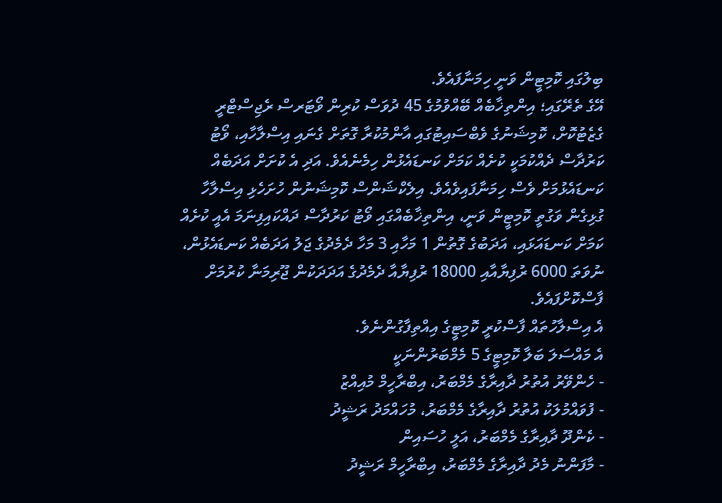ބިލުގައި ކޮމިޓީން ވަނީ ހިމަނާފައެވެ.
އޭގެ ތެރޭގައި؛ އިންތިޚާބެއް ބޭއްވުމުގެ 45 ދުވަސް ކުރިން ވޯޓަރސް ރެޖިސްޓްރީ ގެޒެޓުކޮށް، ކޮމިޝަނުގެ ވެބްސައިޓުގައި އާންމުކުރާ ގޮތަށް ގެނައި އިސްލާހާއި، ވޯޓު ކަރުދާސް ދެއްކުމަކީ ކުށެއް ކަމަށް ކަނޑައެޅުން ހިމެނެއެވެ. އަދި އެ ކުށަށް އަދަބެއް ކަނޑައެޅުމަށް ވެސް ހިމަނާފައިވެއެވެ. އިލެކްޝަންސް ކޮމިޝަނުން ހުށަހެޅި އިސްލާހާ ގުޅިގެން ވަގުތީ ކޮމިޓީން ވަނީ، އިންތިޚާބެއްގައި ވޯޓު ކަރުދާސް ދައްކައިފިނަމަ އެއީ ކުށެއް ކަމަށް ކަނޑައަޅައި، އަދަބުގެ ގޮތުން 1 މަހާއި 3 މަހާ ދެމެދުގެ ޖަލު އަދަބެއް ކަނޑައެޅުން، ނުވަތަ 6000 ރުފިޔާއާއި 18000 ރުފިޔާއާ ދެމެދުގެ އަދަދަކުން ޖޫރިމަނާ ކުރުމަށް ފާސްކޮށްފައެވެ.
އެ އިސްލާހުތައް ފާސްކުރީ ކޮމިޓީގެ އިއްތިފާގުންނެވެ.
އެ މައްސަލަ ބަލާ ކޮމިޓީގެ 5 މެމްބަރުންނަކީ
- ހެންވޭރު އުތުރު ދާއިރާގެ މެމްބަރު، އިބްރާހީމް މުއިއްޒު
- ފުވައްމުލަކު އުތުރު ދާއިރާގެ މެމްބަރު، މުހައްމަދު ރަޝީދު
- ކެންދޫ ދާއިރާގެ މެމްބަރު، އަލީ ހުސައިން
- މާފަންނު މެދު ދާއިރާގެ މެމްބަރު، އިބްރާހީމް ރަޝީދު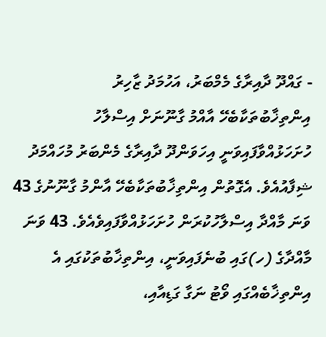- ގައްދޫ ދާއިރާގެ މެމްބަރު، އަހުމަދު ޒާހިރު
އިންތިޚާބުތަކާބެހޭ އާއްމު ގާނޫނަށް އިސްލާހު ހުށަހަޅުއްވާފައިވަނީ އިހަވަންދޫ ދާއިރާގެ މެންބަރު މުހައްމަދު ޝިފާއުއެވެ. އެގޮތުން އިންތިޚާބުތަކާބެހޭ އާންމު ގާނޫނުގެ 43 ވަނަ މާއްދާ އިސްލާހުކުރަން ހުށަހަޅުއްވާފައިވެއެވެ. 43 ވަނަ މާއްދާގެ (ހ)ގައި ބުނެފައިވަނީ، އިންތިޚާބުތަކުގައި އެ އިންތިޚާބެއްގައި ވޯޓު ނަގާ ގަޑިއާއި،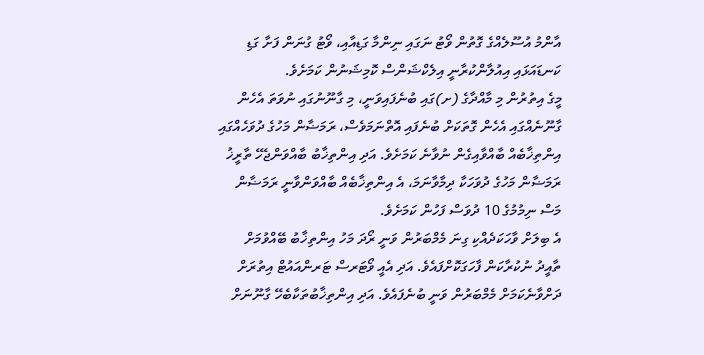އާންމު އުސޫލެއްގެ ގޮތުން ވޯޓު ނަގައި ނިންމާ ގަޑިއާއި، ވޯޓު ގުނަން ފަށާ ގަޑި ކަނޑައަޅައި އިއުލާންކުރާނީ އިލެކްޝަންސް ކޮމިޝަނުން ކަމަށެވެ.
މީގެ އިތުރުން މި މާއްދާގެ (ށ)ގައި ބުނެފައިވަނީ، މި ގާނޫނުގައި ނުވަތަ އެހެން ގާނޫނެއްގައި އެހެން ގޮތަކަށް ބުނެފައި އޮތްނަމަވެސް، ރަމަޟާން މަހުގެ ދުވަހެއްގައި އިންތިޚާބެއް ބާއްވާއިގެން ނުވާނެ ކަމަށެވެ. އަދި އިންތިޚާބު ބާއްވަންޖެހޭ ތާރީޚު ރަމަޟާން މަހުގެ ދުވަހަކާ ދިމާވާނަމަ، އެ އިންތިޚާބެއް ބާއްވަންވާނީ ރަމަޟާން މަސް ނިމުމުގެ 10 ދުވަސް ފަހުން ކަމަށެވެ.
އެ ބިލަށް ވާހަކަދެއްކި ގިނަ މެމްބަރުން ވަނީ ރޯދަ މަހު އިންތިޚާބު ބޭއްވުމަށް ތާއީދު ނުކުރާކަން ފާހަގަކޮށްފައެވެ. އަދި އެއީ ވޯޓަރސް ޓަރންއައުޓް އިތުރަށް ދަށްވާނެކަމަށް މެމްބަރުން ވަނީ ބުނެފައެވެ. އަދި އިންތިޚާބުތަކާބެހޭ ގާނޫނަށް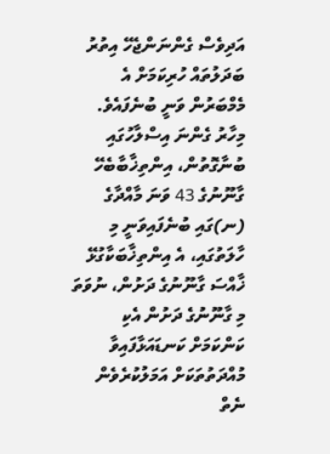އަދިވެސް ގެންނަންޖެހޭ އިތުރު ބަދަލުތައް ހުރިކަމަށް އެ މެމްބަރުން ވަނީ ބުނެފައެވެ.
މިހާރު ގެންނަ އިސްލާހުގައި ބުނާގޮތުން، އިންތިޚާބާބެހޭ ގާނޫނުގެ 43 ވަނަ މާއްދާގެ (ނ)ގައި ބުނެފައިވަނީ މި ހާލަތުގައި، އެ އިންތިޚާބަކާގުޅޭ ޚާއްސަ ގާނޫނުގެ ދަށުން، ނުވަތަ މި ގާނޫނުގެ ދަށުން އެކި ކަންކަމަށް ކަނޑައަޅާފައިވާ މުއްދަތުތަކަށް އަމަލުކުރެވެން ނެތް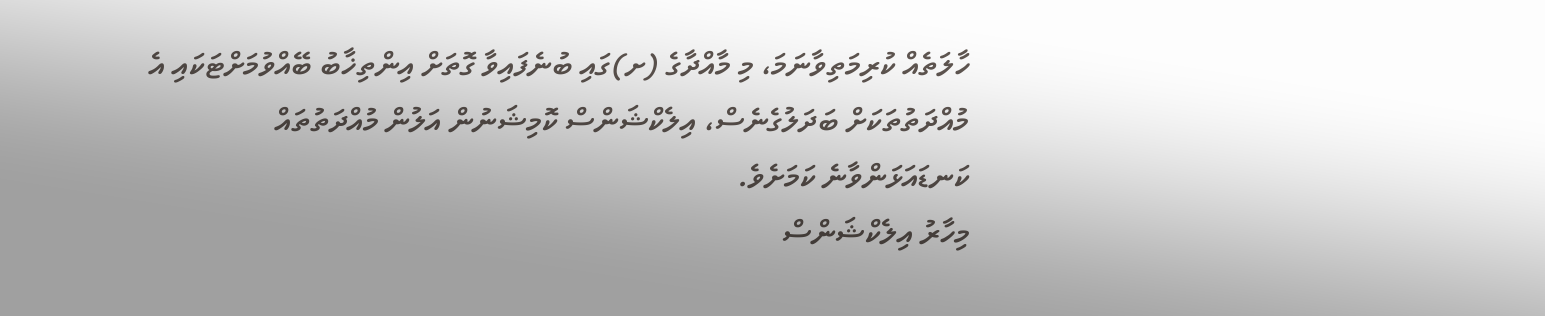ހާލަތެއް ކުރިމަތިވާނަމަ، މި މާއްދާގެ (ށ)ގައި ބުނެފައިވާ ގޮތަށް އިންތިޚާބު ބޭއްވުމަށްޓަކައި އެ މުއްދަތުތަކަށް ބަދަލުގެނެސް، އިލެކްޝަންސް ކޮމިޝަނުން އަލުން މުއްދަތުތައް ކަނޑައަޅަންވާނެ ކަމަށެވެ.
މިހާރު އިލެކްޝަންސް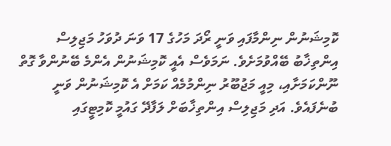ކޮމިޝަނުން ނިންމާފައި ވަނީ ރޯދަ މަހުގެ 17 ވަނަ ދުވަހު މަޖިލިސް އިންތިޚާބު ބޭއްވުމަށެވެ. ނަމަވެސް އެއީ ކޮމިޝަނުން އެންމެ ބޭނުންވާ ގޮތް ނޫންކަމަށާއި، މިއީ މަޖުބޫރު ނިންމުމެއް ކަމަށް އެ ކޮމިޝަނުން ވަނީ ބުނެފައެވެ. އަދި މަޖިލިސް އިންތިޚާބަށް ލަފާދޭ ގައުމީ ކޮމިޓީގައި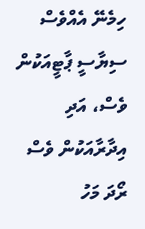ހިމެނޭ އެއްވެސް ސިޔާސީ ޕާޓީއަކުން ވެސް، އަދި އިދާރާއަކުން ވެސް ރޯދަ މަހު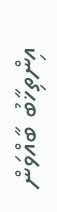އިންތިޚާބު ބާއްވަން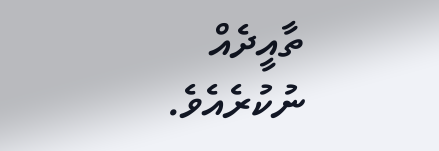ތާއީދެއް ނުކުރެއެވެ.